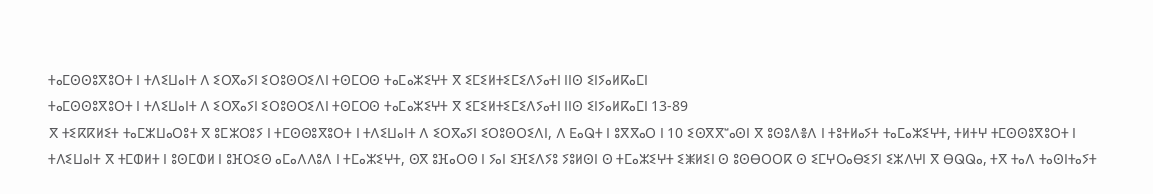ⵜⴰⵎⵙⵙⵓⴳⵓⵔⵜ ⵏ ⵜⴷⵉⵡⴰⵏⵜ ⴷ ⵉⵔⴳⴰⵢⵏ ⵉⵔⵓⵙⵔⵉⴷⵏ ⵜⵙⵎⵔⵙ ⵜⴰⵎⴰⵣⵉⵖⵜ ⴳ ⵉⵎⵉⵍⵜⵉⵎⵉⴷⵢⴰⵜⵏ ⵏⵏⵙ ⵉⵏⵢⴰⵍⴽⴰⵎⵏ
ⵜⴰⵎⵙⵙⵓⴳⵓⵔⵜ ⵏ ⵜⴷⵉⵡⴰⵏⵜ ⴷ ⵉⵔⴳⴰⵢⵏ ⵉⵔⵓⵙⵔⵉⴷⵏ ⵜⵙⵎⵔⵙ ⵜⴰⵎⴰⵣⵉⵖⵜ ⴳ ⵉⵎⵉⵍⵜⵉⵎⵉⴷⵢⴰⵜⵏ ⵏⵏⵙ ⵉⵏⵢⴰⵍⴽⴰⵎⵏ 13-89
ⴳ ⵜⵉⴽⴽⵍⵉⵜ ⵜⴰⵎⵣⵡⴰⵔⵓⵜ ⴳ ⵓⵎⵣⵔⵓⵢ ⵏ ⵜⵎⵙⵙⵓⴳⵓⵔⵜ ⵏ ⵜⴷⵉⵡⴰⵏⵜ ⴷ ⵉⵔⴳⴰⵢⵏ ⵉⵔⵓⵙⵔⵉⴷⵏ, ⴷ ⴹⴰⵕⵜ ⵏ ⵓⴳⴳⴰⵔ ⵏ 10 ⵉⵙⴳⴳⵯⴰⵙⵏ ⴳ ⵓⵙⵓⴷⴻⴷ ⵏ ⵜⵓⵜⵍⴰⵢⵜ ⵜⴰⵎⴰⵣⵉⵖⵜ, ⵜⵍⵜⵖ ⵜⵎⵙⵙⵓⴳⵓⵔⵜ ⵏ ⵜⴷⵉⵡⴰⵏⵜ ⴳ ⵜⵎⵀⵍⵜ ⵏ ⵓⵙⵎⵀⵍ ⵏ ⵓⴼⵔⵉⵙ ⴰⵎⴰⴷⴷⵓⴷ ⵏ ⵜⵎⴰⵣⵉⵖⵜ, ⵙⴳ ⵓⴼⴰⵔⵙ ⵏ ⵢⴰⵏ ⵉⴼⵉⴷⵢⵓ ⵢⵓⵍⵙⵏ ⵙ ⵜⵎⴰⵣⵉⵖⵜ ⵉⵥⵍⵉⵏ ⵙ ⵓⵙⴱⵔⵔⴽ ⵙ ⵉⵎⵖⵔⴰⴱⵉⵢⵏ ⵉⵣⴷⵖⵏ ⴳ ⴱⵕⵕⴰ, ⵜⴳ ⵜⴰⴷ ⵜⴰⵙⵏⵜⴰⵢⵜ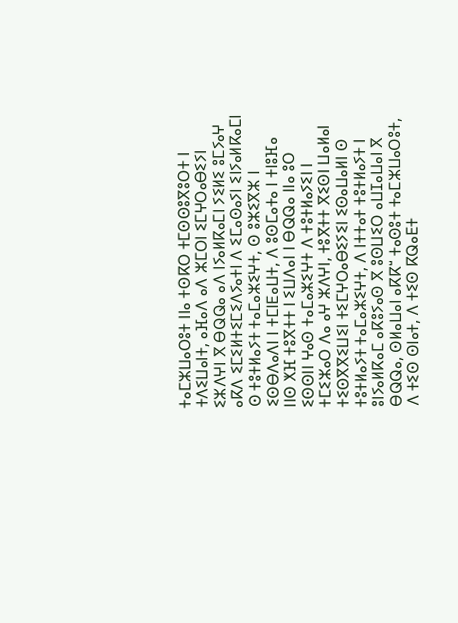ⵜⴰⵎⵣⵡⴰⵔⵓⵜ ⵏⵏⴰ ⵜⵙⴽⵔ ⵜⵎⵙⵙⵓⴳⵓⵔⵜ ⵏ ⵜⴷⵉⵡⴰⵏⵜ, ⴰⴼⴰⴷ ⴰⴷ ⵣⵎⵔⵏ ⵉⵎⵖⵔⴰⴱⵉⵢⵏ ⵉⵣⴷⵖⵏ ⴳ ⴱⵕⵕⴰ ⴰⴷ ⵏⵢⴰⵍⴽⴰⵎⵏ ⵢⵉⵍⵉ ⵓⵎⵢⴰⵖ ⴰⴽⴷ ⵉⵎⵉⵍⵜⵉⵎⵉⴷⵢⴰⵜⵏ ⴷ ⵉⵎⴰⵙⴰⵢⵏ ⵉⵏⵢⴰⵍⴽⴰⵎⵏ ⵙ ⵜⵓⵜⵍⴰⵢⵜ ⵜⴰⵎⴰⵣⵉⵖⵜ, ⵙ ⵓⵣⵉⴳⵣ ⵏ ⵉⵙⴱⴷⴰⴷⵏ ⵏ ⵜⵎⵏⴹⴰⵡⵜ, ⴷ ⵓⵙⵎⴰⵜⴰ ⵏ ⵜⵏⵓⴼⴰ ⵏⵏⵙ ⵅⴼ ⵜⵓⴳⵜⵜ ⵏ ⵉⵡⴷⴰⵏ ⵏ ⴱⵕⵕⴰ ⵏⵏⴰ ⵓⵔ ⵉⵙⵙⵏⵏ ⵖⴰⵙ ⵜⴰⵎⴰⵣⵉⵖⵜ ⴷ ⵜⵓⵜⵍⴰⵢⵉⵏ ⵏ ⵜⵎⵉⵣⴰⵔ ⴷⴰ ⴰⵖ ⵣⴷⵖⵏ, ⵜⵓⴳⵜⵜ ⴳⵉⵙⵏ ⵡⴰⵍⴰⵏ ⵜⵉⵙⴳⴳⵉⵡⵉⵏ ⵜⵉⵎⵖⵔⴰⴱⵉⵢⵉⵏ ⵉⵙⴰⵡⴰⵍⵏ ⵙ ⵜⵓⵜⵍⴰⵢⵜ ⵜⴰⵎⴰⵣⵉⵖⵜ, ⴷ ⵏⵜⵜⴰⵜ ⵜⵓⵜⵍⴰⵢⵜ ⵏ ⵓⵏⵢⴰⵍⴽⴰⵎ ⴰⴽⵓⵢⴰⵙ ⴳ ⵓⵙⵡⵉⵔ ⴰⵡⵊⴰⵡⴰⵏ ⴳ ⴱⵕⵕⴰ, ⵙⵍⴰⵡⴰⵏ ⴰⴽⴽⵯ ⵜⴰⵙⵓⵜ ⵜⴰⵎⵣⵡⴰⵔⵓⵜ, ⴷ ⵜⵉⵙ ⵙⵏⴰⵜ, ⴷ ⵜⵉⵙ ⴽⵕⴰⴹⵜ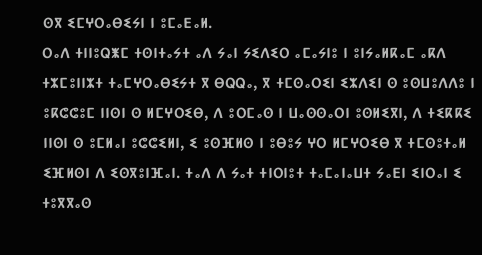ⵙⴳ ⵉⵎⵖⵔⴰⴱⵉⵢⵏ ⵏ ⵓⵎⴰⴹⴰⵍ.
ⵔⴰⴷ ⵜⵏⵏⵓⵕⵥⵎ ⵜⵙⵏⵜⴰⵢⵜ ⴰⴷ ⵢⴰⵏ ⵢⵉⴷⵉⵔ ⴰⵎⴰⵢⵏⵓ ⵏ ⵓⵏⵢⴰⵍⴽⴰⵎ ⴰⴽⴷ ⵜⵣⵎⵓⵏⵏⵣⵜ ⵜⴰⵎⵖⵔⴰⴱⵉⵢⵜ ⴳ ⴱⵕⵕⴰ, ⴳ ⵜⵎⵙⴰⵔⵉⵏ ⵉⵣⴷⵉⵏ ⵙ ⵓⵙⵡⵓⴷⴷⵓ ⵏ ⵓⴽⵛⵛⵓⵎ ⵏⵏⵙⵏ ⵙ ⵍⵎⵖⵔⵉⴱ, ⴷ ⵓⵔⵎⴰⵙ ⵏ ⵡⴰⵙⵙⴰⵔⵏ ⵓⵙⵍⵉⴳⵏ, ⴷ ⵜⵉⴽⴽⵉ ⵏⵏⵙⵏ ⵙ ⵓⵎⵍⴰⵏ ⵓⵛⵛⵉⵍⵏ, ⵉ ⵓⵙⴼⵍⵙ ⵏ ⵓⴱⵓⵢ ⵖⵔ ⵍⵎⵖⵔⵉⴱ ⴳ ⵜⵎⵙⵓⵜⴰⵍ ⵉⴼⵍⵙⵏ ⴷ ⵉⵙⴳⵓⵏⴼⴰⵏ. ⵜⴰⴷ ⴷ ⵢⴰⵜ ⵜⵏⵔⵏⵓⵜ ⵜⴰⵎⴰⵏⴰⵡⵜ ⵢⴰⴹⵏ ⵉⵏⵔⴰⵏ ⵉ ⵜⵓⴳⴳⴰⵙ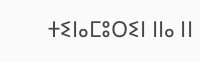ⵜⵉⵏⴰⵎⵓⵔⵉⵏ ⵏⵏⴰ ⵏⵏ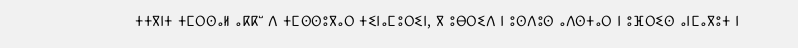ⵜⵜⴳⵏⵜ ⵜⵎⵔⵙⴰⵍ ⴰⴽⴽⵯ ⴷ ⵜⵎⵙⵙⵓⴳⴰⵔ ⵜⵉⵏⴰⵎⵓⵔⵉⵏ, ⴳ ⵓⴱⵔⵉⴷ ⵏ ⵓⵙⴷⵓⵙ ⴰⴷⵙⵜⴰⵔ ⵏ ⵓⴼⵔⵉⵙ ⴰⵏⵎⴰⴳⵓⵜ ⵏ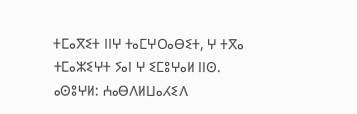ⵜⵎⴰⴳⵉⵜ ⵏⵏⵖ ⵜⴰⵎⵖⵔⴰⴱⵉⵜ, ⵖ ⵜⴳⴰ ⵜⵎⴰⵣⵉⵖⵜ ⵢⴰⵏ ⵖ ⵉⵎⵓⵖⴰⵍ ⵏⵏⵙ.
ⴰⵙⵓⵖⵍ: ⵄⴰⴱⴷⵍⵡⴰⵃⵉⴷ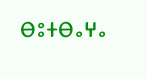ⴱⵓⵜⴱⴰⵖⴰ